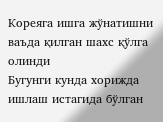Кореяга ишга жўнатишни ваъда қилган шахс қўлга олинди
Бугунги кунда хорижда ишлаш истагида бўлган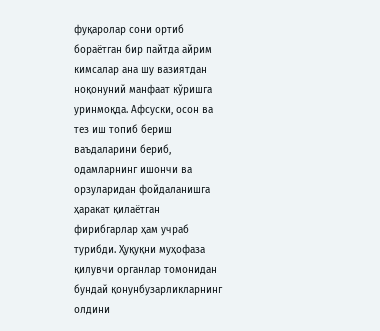фуқаролар сони ортиб бораётган бир пайтда айрим кимсалар ана шу вазиятдан ноқонуний манфаат кўришга уринмоқда. Афсуски, осон ва тез иш топиб бериш ваъдаларини бериб, одамларнинг ишончи ва орзуларидан фойдаланишга ҳаракат қилаётган фирибгарлар ҳам учраб турибди. Ҳуқуқни муҳофаза қилувчи органлар томонидан бундай қонунбузарликларнинг олдини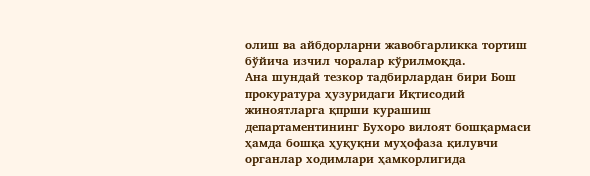олиш ва айбдорларни жавобгарликка тортиш бўйича изчил чоралар кўрилмоқда.
Ана шундай тезкор тадбирлардан бири Бош прокуратура ҳузуридаги Иқтисодий жиноятларга қпрши курашиш департаментининг Бухоро вилоят бошқармаси ҳамда бошқа ҳуқуқни муҳофаза қилувчи органлар ходимлари ҳамкорлигида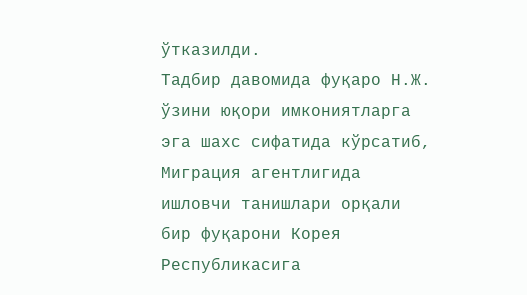ўтказилди.
Тадбир давомида фуқаро Н.Ж. ўзини юқори имкониятларга эга шахс сифатида кўрсатиб, Миграция агентлигида ишловчи танишлари орқали бир фуқарони Корея Республикасига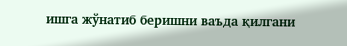ишга жўнатиб беришни ваъда қилгани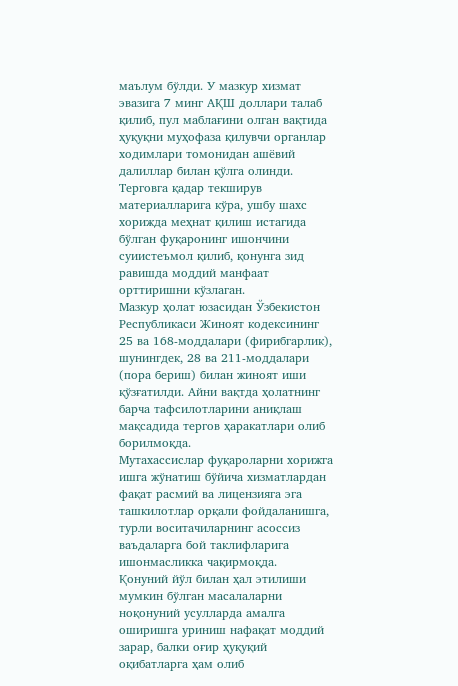маълум бўлди. У мазкур хизмат эвазига 7 минг АҚШ доллари талаб қилиб, пул маблағини олган вақтида ҳуқуқни муҳофаза қилувчи органлар ходимлари томонидан ашёвий далиллар билан қўлга олинди.
Терговга қадар текширув материалларига кўра, ушбу шахс хорижда меҳнат қилиш истагида бўлган фуқаронинг ишончини суиистеъмол қилиб, қонунга зид равишда моддий манфаат орттиришни кўзлаган.
Мазкур ҳолат юзасидан Ўзбекистон Республикаси Жиноят кодексининг 25 ва 168-моддалари (фирибгарлик), шунингдек, 28 ва 211-моддалари (пора бериш) билан жиноят иши қўзғатилди. Айни вақтда ҳолатнинг барча тафсилотларини аниқлаш мақсадида тергов ҳаракатлари олиб борилмоқда.
Мутахассислар фуқароларни хорижга ишга жўнатиш бўйича хизматлардан фақат расмий ва лицензияга эга ташкилотлар орқали фойдаланишга, турли воситачиларнинг асоссиз ваъдаларга бой таклифларига ишонмасликка чақирмоқда.
Қонуний йўл билан ҳал этилиши мумкин бўлган масалаларни ноқонуний усулларда амалга оширишга уриниш нафақат моддий зарар, балки оғир ҳуқуқий оқибатларга ҳам олиб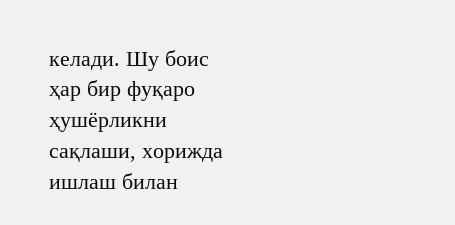келади. Шу боис ҳар бир фуқаро ҳушёрликни сақлаши, хорижда ишлаш билан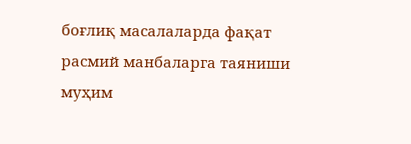боғлиқ масалаларда фақат расмий манбаларга таяниши муҳим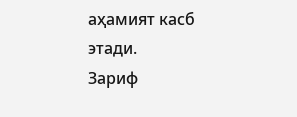аҳамият касб этади.
Зариф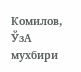Комилов, ЎзА мухбири